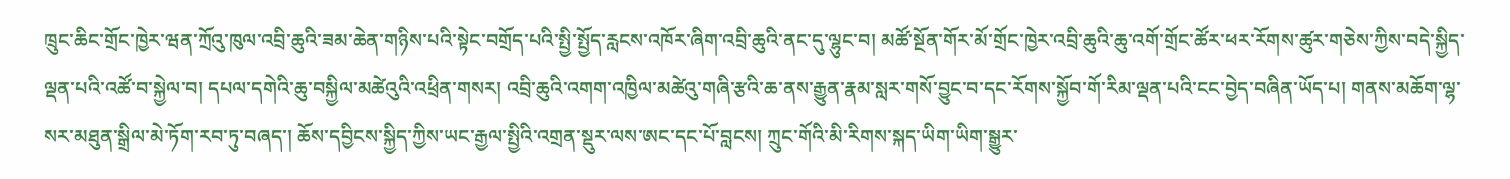ཁྲུང་ཆིང་གྲོང་ཁྱེར་ཝན་ཀྲོའུ་ཁུལ་འབྲི་ཆུའི་ཟམ་ཆེན་གཉིས་པའི་སྟེང་བགྲོད་པའི་སྤྱི་སྤྱོད་རླངས་འཁོར་ཞིག་འབྲི་ཆུའི་ནང་དུ་ལྷུང་བ། མཚོ་སྔོན་གོར་མོ་གྲོང་ཁྱེར་འབྲི་ཆུའི་ཆུ་འགོ་གྲོང་ཚོར་ཕར་རོགས་ཚུར་གཅེས་ཀྱིས་བདེ་སྐྱིད་ལྡན་པའི་འཚོ་བ་སྐྱེལ་བ། དཔལ་དགེའི་ཆུ་བསྐྱིལ་མཚེའུའི་འཕྲིན་གསར། འབྲི་ཆུའི་འགག་འཁྱིལ་མཚེའུ་གཞི་རྩའི་ཆ་ནས་རྒྱུན་རྣམ་སླར་གསོ་བྱུང་བ་དང་རོགས་སྐྱོབ་གོ་རིམ་ལྡན་པའི་ངང་བྱེད་བཞིན་ཡོད་པ། གནས་མཆོག་ལྷ་སར་མཐུན་སྒྲིལ་མེ་ཏོག་རབ་ཏུ་བཞད་། ཆོས་དབྱིངས་སྐྱིད་ཀྱིས་ཡང་རྒྱལ་སྤྱིའི་འགྲན་སྡུར་ལས་ཨང་དང་པོ་བླངས། ཀྲུང་གོའི་མི་རིགས་སྐད་ཡིག་ཡིག་སྒྱུར་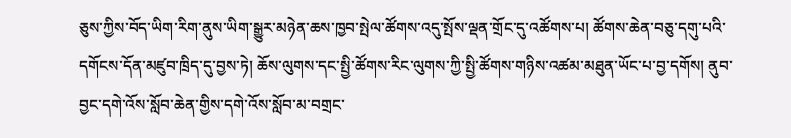ཅུས་ཀྱིས་བོད་ཡིག་རིག་ནུས་ཡིག་སྒྱུར་མཉེན་ཆས་ཁྱབ་སྤེལ་ཚོགས་འདུ་སྤོས་ལྡན་གྲོང་དུ་འཚོགས་པ། ཚོགས་ཆེན་བཅུ་དགུ་པའི་དགོངས་དོན་མཛུབ་ཁྲིད་དུ་བྱས་ཏེ། ཆོས་ལུགས་དང་སྤྱི་ཚོགས་རིང་ལུགས་ཀྱི་སྤྱི་ཚོགས་གཉིས་འཚམ་མཐུན་ཡོང་པ་བྱ་དགོས། ནུབ་བྱང་དགེ་འོས་སློབ་ཆེན་གྱིས་དགེ་འོས་སློབ་མ་བགྲང་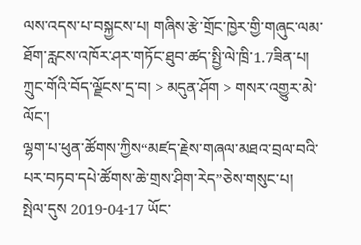ལས་འདས་པ་བསྐྱངས་པ། གཞིས་རྩེ་གྲོང་ཁྱེར་གྱི་གཞུང་ལམ་ཐོག་རླངས་འཁོར་ཤར་གཏོང་ཐུབ་ཚད་སྤྱི་ལེ་ཁྲི་1.7ཟིན་པ།
ཀྲུང་གོའི་བོད་ལྗོངས་དྲ་བ། > མདུན་ཤོག > གསར་འགྱུར་མེ་ལོང་།
ལྷག་པ་ཕུན་ཚོགས་ཀྱིས“མཛད་རྗེས་གཞལ་མཐའ་བྲལ་བའི་པར་བཏབ་དཔེ་ཚོགས་ཆེ་གྲས་ཤིག་རེད”ཅེས་གསུང་པ།
སྤེལ་དུས 2019-04-17 ཡོང་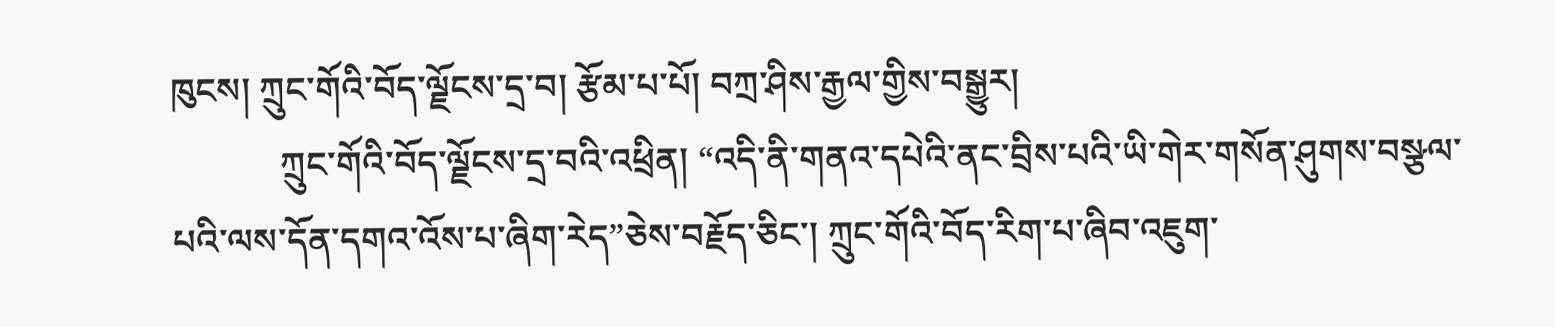ཁུངས། ཀྲུང་གོའི་བོད་ལྗོངས་དྲ་བ། རྩོམ་པ་པོ། བཀྲ་ཤིས་རྒྱལ་གྱིས་བསྒྱུར།
            ཀྲུང་གོའི་བོད་ལྗོངས་དྲ་བའི་འཕྲིན། “འདི་ནི་གནའ་དཔེའི་ནང་བྲིས་པའི་ཡི་གེར་གསོན་ཤུགས་བསྩལ་པའི་ལས་དོན་དགའ་འོས་པ་ཞིག་རེད”ཅེས་བརྗོད་ཅིང་། ཀྲུང་གོའི་བོད་རིག་པ་ཞིབ་འཇུག་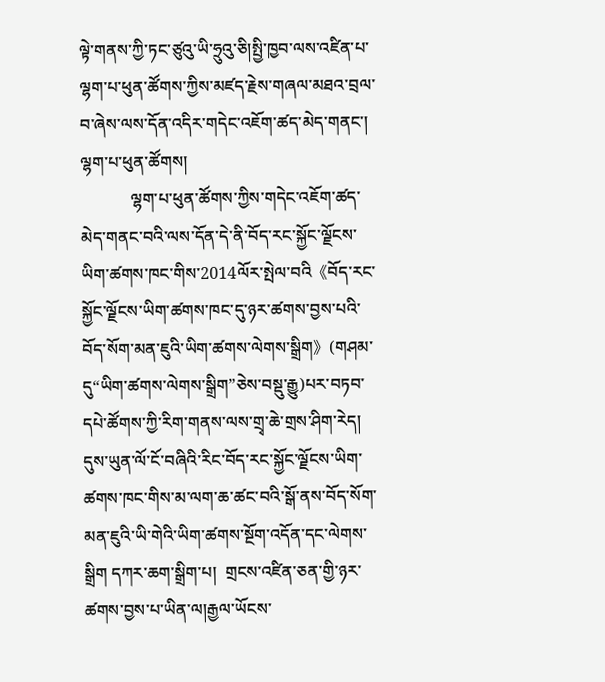ལྟེ་གནས་ཀྱི་ཏང་ཙུའུ་ཡི་ཧྲུའུ་ཅི།སྤྱི་ཁྱབ་ལས་འཛིན་པ་ལྷག་པ་ཕུན་ཚོགས་ཀྱིས་མཛད་རྗེས་གཞལ་མཐའ་བྲལ་བ་ཞེས་ལས་དོན་འདིར་གདེང་འཇོག་ཚད་མེད་གནང་།
ལྷག་པ་ཕུན་ཚོགས།
            ལྷག་པ་ཕུན་ཚོགས་ཀྱིས་གདེང་འཇོག་ཚད་མེད་གནང་བའི་ལས་དོན་དེ་ནི་བོད་རང་སྐྱོང་ལྗོངས་ཡིག་ཚགས་ཁང་གིས་2014ལོར་སྤེལ་བའི《བོད་རང་སྐྱོང་ལྗོངས་ཡིག་ཚགས་ཁང་དུ་ཉར་ཚགས་བྱས་པའི་བོད་སོག་མན་ཇུའི་ཡིག་ཚགས་ལེགས་སྒྲིག》(གཤམ་དུ“ཡིག་ཚགས་ལེགས་སྒྲིག”ཅེས་བསྡུ་རྒྱུ)པར་བཏབ་དཔེ་ཚོགས་ཀྱི་རིག་གནས་ལས་གྲྭ་ཆེ་གྲས་ཤིག་རེད།      དུས་ཡུན་ལོ་ངོ་བཞིའི་རིང་བོད་རང་སྐྱོང་ལྗོངས་ཡིག་ཚགས་ཁང་གིས་མ་ལག་ཆ་ཚང་བའི་སྒོ་ནས་བོད་སོག་མན་ཇུའི་ཡི་གེའི་ཡིག་ཚགས་སྔོག་འདོན་དང་ལེགས་སྒྲིག དཀར་ཆག་སྒྲིག་པ།  གྲངས་འཛིན་ཅན་གྱི་ཉར་ཚགས་བྱས་པ་ཡིན་ལ།རྒྱལ་ཡོངས་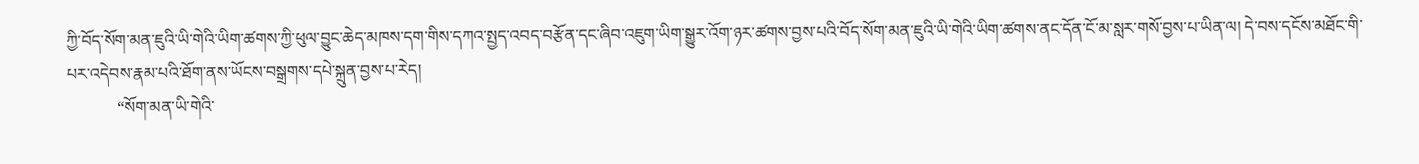ཀྱི་བོད་སོག་མན་ཇུའི་ཡི་གེའི་ཡིག་ཚགས་ཀྱི་ཕུལ་བྱུང་ཆེད་མཁས་དག་གིས་དཀའ་སྤྱད་འབད་བརྩོན་དང་ཞིབ་འཇུག་ཡིག་སྒྱུར་འོག་ཉར་ཚགས་བྱས་པའི་བོད་སོག་མན་ཇུའི་ཡི་གེའི་ཡིག་ཚགས་ནང་དོན་ངོ་མ་སླར་གསོ་བྱས་པ་ཡིན་ལ། དེ་བས་དངོས་མཐོང་གི་པར་འདེབས་རྣམ་པའི་ཐོག་ནས་ཡོངས་བསྒྲགས་དཔེ་སྐྲུན་བྱས་པ་རེད།
            “སོག་མན་ཡི་གེའི་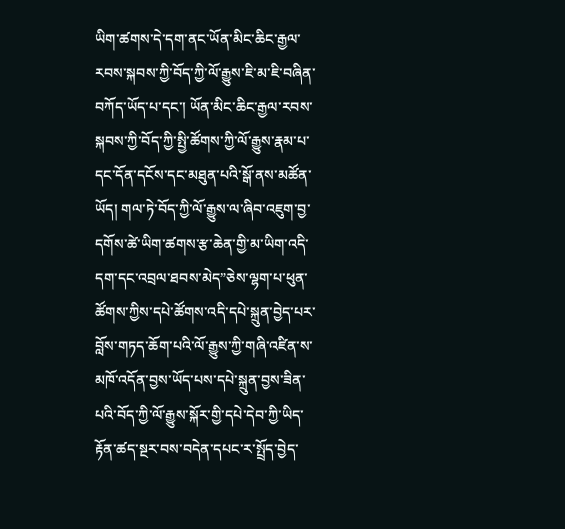ཡིག་ཚགས་དེ་དག་ནང་ཡོན་མིང་ཆིང་རྒྱལ་རབས་སྐབས་ཀྱི་བོད་ཀྱི་ལོ་རྒྱུས་ཇི་མ་ཇི་བཞིན་བཀོད་ཡོད་པ་དང་། ཡོན་མིང་ཆིང་རྒྱལ་རབས་སྐབས་ཀྱི་བོད་ཀྱི་སྤྱི་ཚོགས་ཀྱི་ལོ་རྒྱུས་རྣམ་པ་དང་དོན་དངོས་དང་མཐུན་པའི་སྒོ་ནས་མཚོན་ཡོད། གལ་ཏེ་བོད་ཀྱི་ལོ་རྒྱུས་ལ་ཞིབ་འཇུག་བྱ་དགོས་ཚེ་ཡིག་ཚགས་རྩ་ཆེན་གྱི་མ་ཡིག་འདི་དག་དང་འབྲལ་ཐབས་མེད”ཅེས་ལྷག་པ་ཕུན་ཚོགས་ཀྱིས་དཔེ་ཚོགས་འདི་དཔེ་སྐྲུན་བྱེད་པར་བློས་གཏད་ཆོག་པའི་ལོ་རྒྱུས་ཀྱི་གཞི་འཛིན་ས་མཁོ་འདོན་བྱས་ཡོད་པས་དཔེ་སྐྲུན་བྱས་ཟིན་པའི་བོད་ཀྱི་ལོ་རྒྱུས་སྐོར་གྱི་དཔེ་དེབ་ཀྱི་ཡིད་རྟོན་ཚད་སྔར་བས་བདེན་དཔང་ར་སྤྲོད་བྱེད་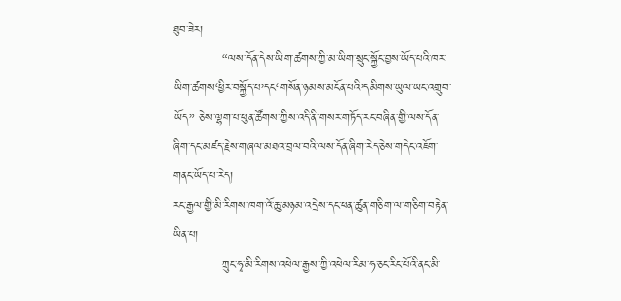ཐུབ་ཟེར།
            “ལས་དོན་དེས་ཡིག་ཚགས་ཀྱི་མ་ཡིག་སྲུང་སྐྱོང་བྱས་ཡོད་པའི་ཁར་ཡིག་ཚགས‘ཕྱིར་བསྐྱོད་པ’དང‘གསོན་ཉམས་མངོན་པའི’དམིགས་ཡུལ་ཡང་འགྲུབ་ཡོད” ཅེས་ལྷག་པ་ཕུན་ཚོགས་ཀྱིས་འདི་ནི་གསར་གཏོད་རང་བཞིན་གྱི་ལས་དོན་ཞིག་དང་མཛད་རྗེས་གཞལ་མཐའ་བྲལ་བའི་ལས་དོན་ཞིག་རེད་ཅེས་གདེང་འཇོག་གནང་ཡོད་པ་རེད།
རང་རྒྱལ་གྱི་མི་རིགས་ཁག་འོ་ཆུ་མཉམ་འདྲེས་དང་ཕན་ཚུན་གཅིག་ལ་གཅིག་བརྟེན་ཡིན་པ།
            ཀྲུང་ཧྭ་མི་རིགས་འཕེལ་རྒྱས་ཀྱི་འཕེལ་རིམ་ཧ་ཅང་རིང་པོའི་ནང་མི་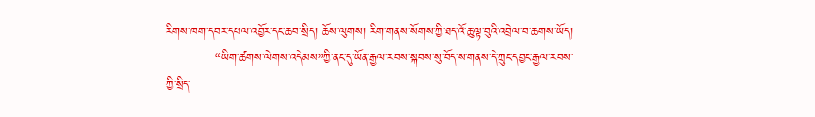རིགས་ཁག་དབར་དཔལ་འབྱོར་དང་ཆབ་སྲིད། ཆོས་ལུགས། རིག་གནས་སོགས་ཀྱི་ཐད་འོ་ཆུ་ལྟ་བུའི་འབྲེལ་བ་ཆགས་ཡོད།
            “ཡིག་ཚགས་ལེགས་འདེམས”ཀྱི་ནང་དུ་ཡོན་རྒྱལ་རབས་སྐབས་སུ་བོད་ས་གནས་དེ་ཀྲུང་དབྱང་རྒྱལ་རབས་ཀྱི་སྲིད་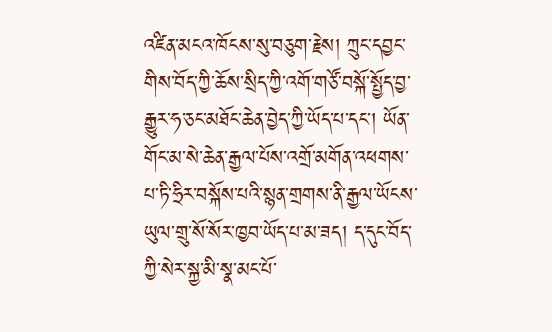འཛིན་མངའ་ཁོངས་སུ་བཅུག་རྗེས། ཀྲུང་དབྱང་གིས་བོད་ཀྱི་ཆོས་སྲིད་ཀྱི་འགོ་གཙོ་བསྐོ་སྤྱོད་བྱ་རྒྱུར་ཧ་ཅང་མཐོང་ཆེན་བྱེད་ཀྱི་ཡོད་པ་དང་། ཡོན་གོང་མ་སེ་ཆེན་རྒྱལ་པོས་འགྲོ་མགོན་འཕགས་པ་ཏི་ཧྲིར་བསྐོས་པའི་སྙན་གྲགས་ནི་རྒྱལ་ཡོངས་ཡུལ་གྲུ་སོ་སོར་ཁྱབ་ཡོད་པ་མ་ཟད། ད་དུང་བོད་ཀྱི་སེར་སྐྱ་མི་སྣ་མང་པོ་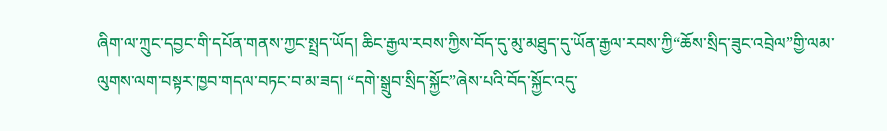ཞིག་ལ་ཀྲུང་དབྱང་གི་དཔོན་གནས་ཀྱང་སྤྲད་ཡོད། ཆིང་རྒྱལ་རབས་ཀྱིས་བོད་དུ་མུ་མཐུད་དུ་ཡོན་རྒྱལ་རབས་ཀྱི“ཆོས་སྲིད་ཟུང་འབྲེལ”གྱི་ལམ་ལུགས་ལག་བསྟར་ཁྱབ་གདལ་བཏང་བ་མ་ཟད། “དགེ་སྒྲུབ་སྲིད་སྐྱོང”ཞེས་པའི་བོད་སྐྱོང་འདུ་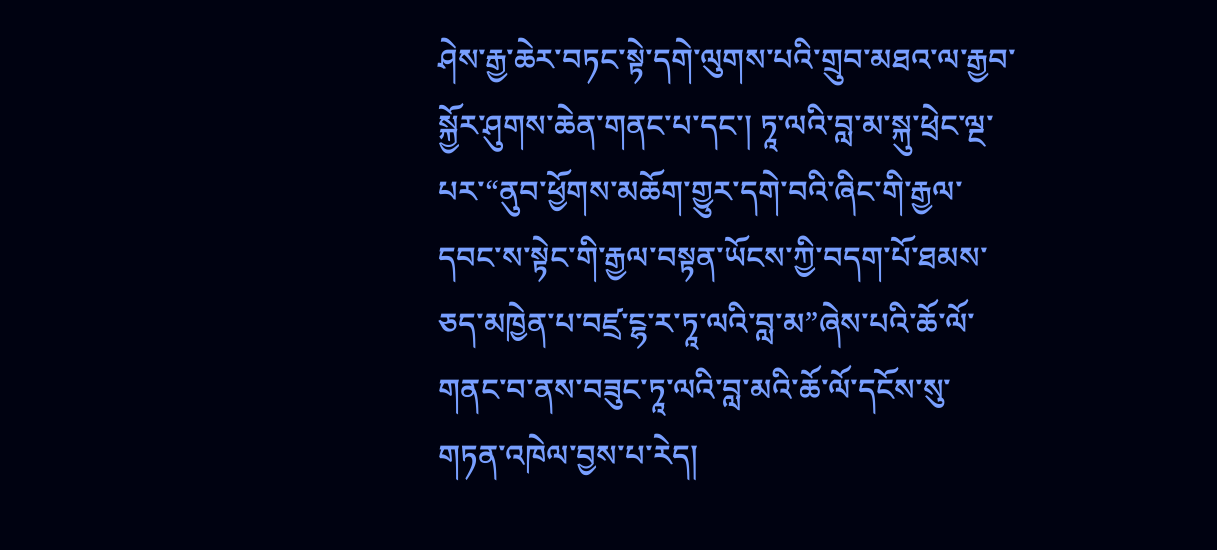ཤེས་རྒྱ་ཆེར་བཏང་སྟེ་དགེ་ལུགས་པའི་གྲུབ་མཐའ་ལ་རྒྱབ་སྐྱོར་ཤུགས་ཆེན་གནང་པ་དང་། ཏཱ་ལའི་བླ་མ་སྐུ་ཕྲེང་ལྔ་པར་“ནུབ་ཕྱོགས་མཆོག་གྱུར་དགེ་བའི་ཞིང་གི་རྒྱལ་དབང་ས་སྟེང་གི་རྒྱལ་བསྟན་ཡོངས་ཀྱི་བདག་པོ་ཐམས་ཅད་མཁྱེན་པ་བཛྲ་ངྷ་ར་ཏཱ་ལའི་བླ་མ”ཞེས་པའི་ཆོ་ལོ་གནང་བ་ནས་བཟུང་ཏཱ་ལའི་བླ་མའི་ཆོ་ལོ་དངོས་སུ་གཏན་འཁེལ་བྱས་པ་རེད།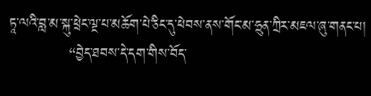ཏཱ་ལའི་བླ་མ་སྐུ་ཕྲེང་ལྔ་པ་མཆོག་པེ་ཅིང་དུ་ཕེབས་ནས་གོང་མ་ཧྲུན་ཀྲིར་མཇལ་ཞུ་གནང་པ།
            “བྱེད་ཐབས་དེ་དག་གིས་བོད་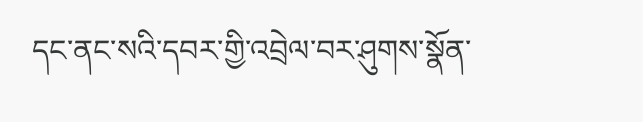དང་ནང་སའི་དབར་གྱི་འབྲེལ་བར་ཤུགས་སྣོན་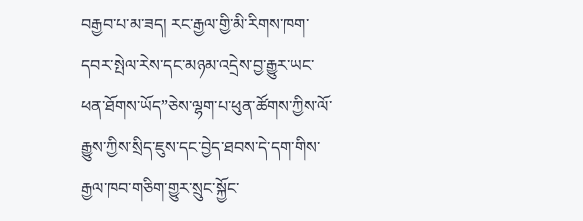བརྒྱབ་པ་མ་ཟད། རང་རྒྱལ་གྱི་མི་རིགས་ཁག་དབར་སྤེལ་རེས་དང་མཉམ་འདྲེས་བྱ་རྒྱུར་ཡང་ཕན་ཐོགས་ཡོད”ཅེས་ལྷག་པ་ཕུན་ཚོགས་ཀྱིས་ལོ་རྒྱུས་ཀྱིས་སྲིད་ཇུས་དང་བྱེད་ཐབས་དེ་དག་གིས་རྒྱལ་ཁབ་གཅིག་གྱུར་སྲུང་སྐྱོང་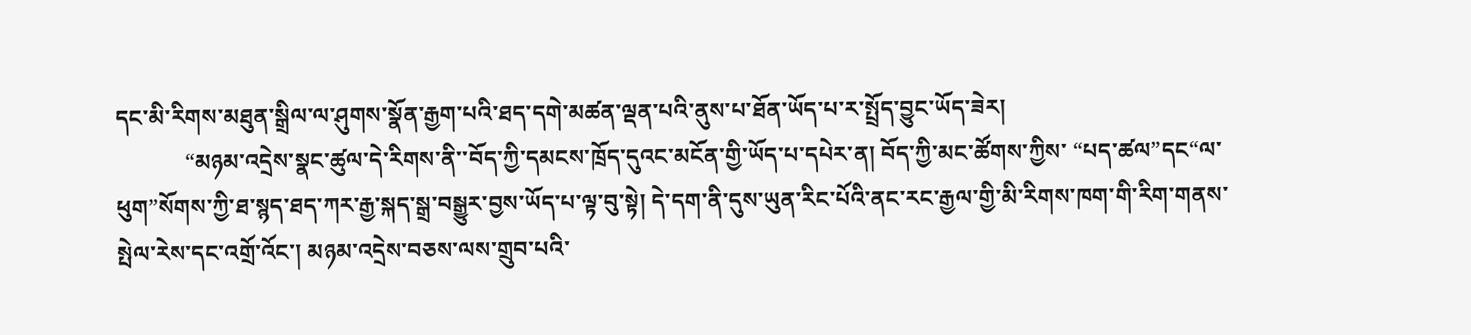དང་མི་རིགས་མཐུན་སྒྲིལ་ལ་ཤུགས་སྣོན་རྒྱག་པའི་ཐད་དགེ་མཚན་ལྡན་པའི་ནུས་པ་ཐོན་ཡོད་པ་ར་སྤྲོད་བྱུང་ཡོད་ཟེར།
            “མཉམ་འདྲེས་སྣང་ཚུལ་དེ་རིགས་ནི་་བོད་ཀྱི་དམངས་ཁྲོད་དུའང་མངོན་གྱི་ཡོད་པ་དཔེར་ན། བོད་ཀྱི་མང་ཚོགས་ཀྱིས་ “པད་ཚལ”དང“ལ་ཕུག”སོགས་ཀྱི་ཐ་སྙད་ཐད་ཀར་རྒྱ་སྐད་སྒྲ་བསྒྱུར་བྱས་ཡོད་པ་ལྟ་བུ་སྟེ། དེ་དག་ནི་དུས་ཡུན་རིང་པོའི་ནང་རང་རྒྱལ་གྱི་མི་རིགས་ཁག་གི་རིག་གནས་སྤེལ་རེས་དང་འགྲོ་འོང་། མཉམ་འདྲེས་བཅས་ལས་གྲུབ་པའི་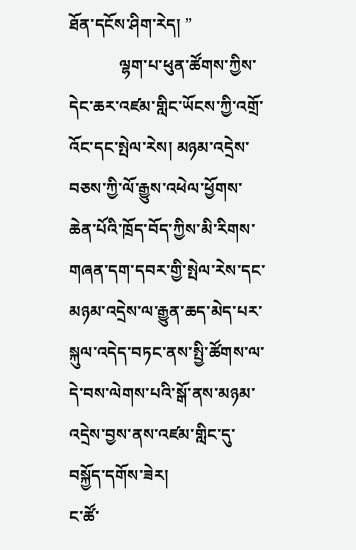ཐོན་དངོས་ཤིག་རེད། ”
            ལྷག་པ་ཕུན་ཚོགས་ཀྱིས་དེང་ཆར་འཛམ་གླིང་ཡོངས་ཀྱི་འགྲོ་འོང་དང་སྤེལ་རེས། མཉམ་འདྲེས་བཅས་ཀྱི་ལོ་རྒྱུས་འཕེལ་ཕྱོགས་ཆེན་པོའི་ཁྲོད་བོད་ཀྱིས་མི་རིགས་གཞན་དག་དབར་གྱི་སྤེལ་རེས་དང་མཉམ་འདྲེས་ལ་རྒྱུན་ཆད་མེད་པར་སྐུལ་འདེད་བཏང་ནས་སྤྱི་ཚོགས་ལ་དེ་བས་ལེགས་པའི་སྒོ་ནས་མཉམ་འདྲེས་བྱས་ནས་འཛམ་གླིང་དུ་བསྐྱོད་དགོས་ཟེར།
ང་ཚོ་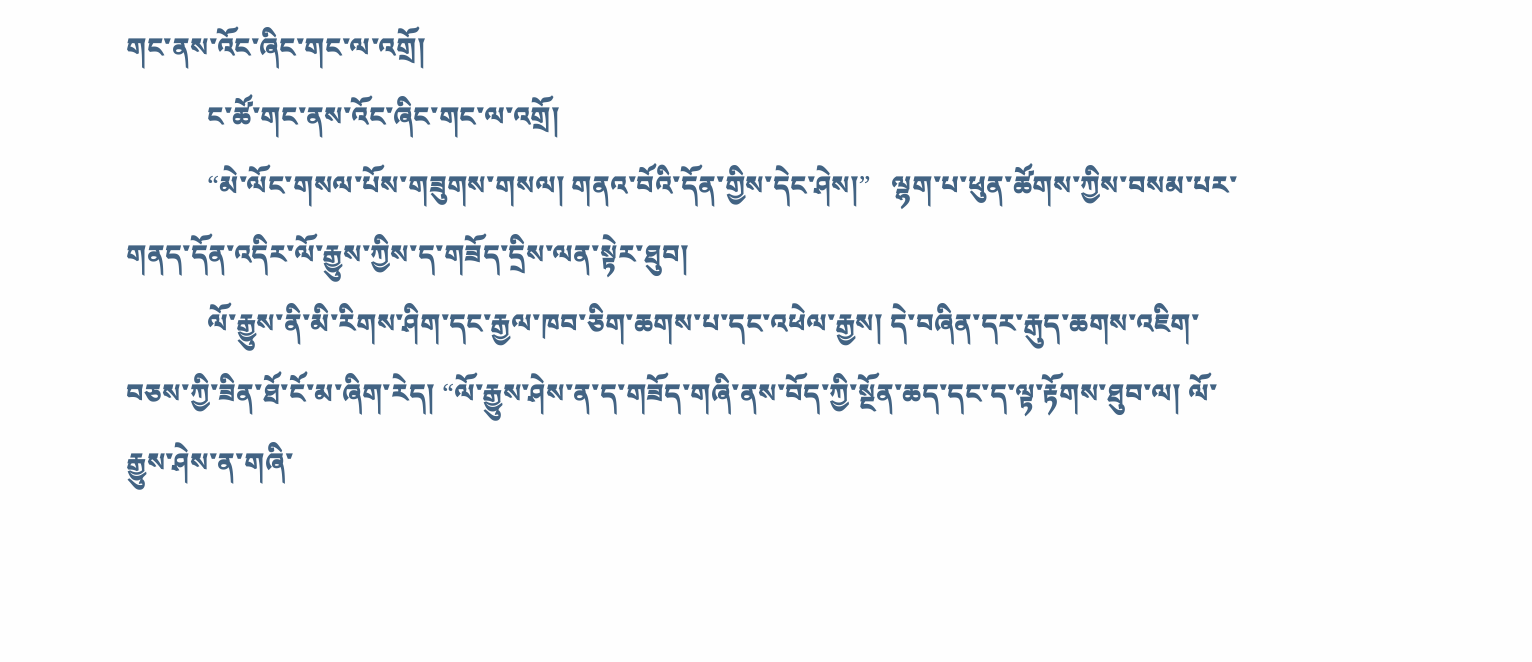གང་ནས་འོང་ཞིང་གང་ལ་འགྲོ།
            ང་ཚོ་གང་ནས་འོང་ཞིང་གང་ལ་འགྲོ།
            “མེ་ལོང་གསལ་པོས་གཟུགས་གསལ། གནའ་བོའི་དོན་གྱིས་དེང་ཤེས།”   ལྷག་པ་ཕུན་ཚོགས་ཀྱིས་བསམ་པར་གནད་དོན་འདིར་ལོ་རྒྱུས་ཀྱིས་ད་གཟོད་དྲིས་ལན་སྟེར་ཐུབ།
            ལོ་རྒྱུས་ནི་མི་རིགས་ཤིག་དང་རྒྱལ་ཁབ་ཅིག་ཆགས་པ་དང་འཕེལ་རྒྱས། དེ་བཞིན་དར་རྒུད་ཆགས་འཇིག་བཅས་ཀྱི་ཟིན་ཐོ་ངོ་མ་ཞིག་རེད། “ལོ་རྒྱུས་ཤེས་ན་ད་གཟོད་གཞི་ནས་བོད་ཀྱི་སྔོན་ཆད་དང་ད་ལྟ་རྟོགས་ཐུབ་ལ། ལོ་རྒྱུས་ཤེས་ན་གཞི་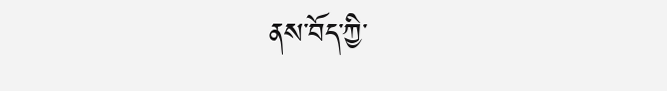ནས་བོད་ཀྱི་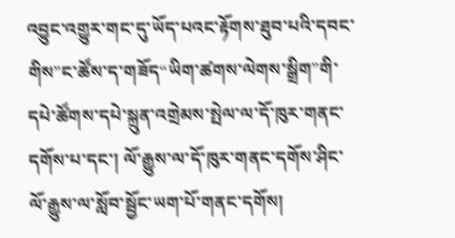འབྱུང་འགྱུར་གང་དུ་ཡོད་པའང་རྟོགས་ཐུབ་པའི་དབང་གིས”ང་ཚོས་ད་གཟོད“ཡིག་ཚགས་ལེགས་སྒྲིག”གི་དཔེ་ཚོགས་དཔེ་སྐྲུན་འགྲེམས་སྤེལ་ལ་དོ་ཁུར་གནང་དགོས་པ་དང་། ལོ་རྒྱུས་ལ་དོ་ཁུར་གནང་དགོས་ཤིང་ལོ་རྒྱུས་ལ་སློབ་སྦྱོང་ཡག་པོ་གནང་དགོས།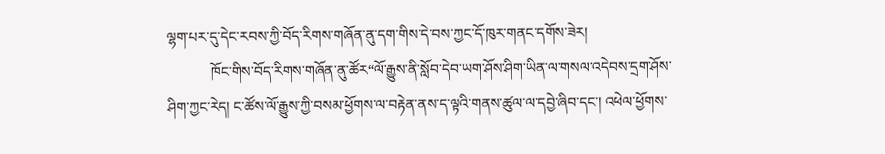ལྷག་པར་དུ་དེང་རབས་ཀྱི་བོད་རིགས་གཞོན་ནུ་དག་གིས་དེ་བས་ཀྱང་དོ་ཁུར་གནང་དགོས་ཟེར།
            ཁོང་གིས་བོད་རིགས་གཞོན་ནུ་ཚོར“ལོ་རྒྱུས་ནི་སློབ་དེབ་ཡག་ཤོས་ཤིག་ཡིན་ལ་གསལ་འདེབས་དྲག་ཤོས་ཤིག་ཀྱང་རེད། ང་ཚོས་ལོ་རྒྱུས་ཀྱི་བསམ་ཕྱོགས་ལ་བརྟེན་ནས་ད་ལྟའི་གནས་ཚུལ་ལ་དབྱེ་ཞིབ་དང་། འཕེལ་ཕྱོགས་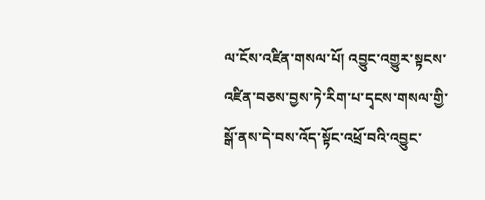ལ་ངོས་འཛིན་གསལ་པོ། འབྱུང་འགྱུར་སྟངས་འཛིན་བཅས་བྱས་ཏེ་རིག་པ་དྭངས་གསལ་གྱི་སྒོ་ནས་དེ་བས་འོད་སྟོང་འཕྲོ་བའི་འབྱུང་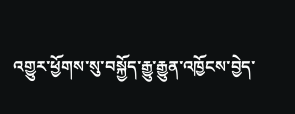འགྱུར་ཕྱོགས་སུ་བསྐྱོད་རྒྱུ་རྒྱུན་འཁྱོངས་བྱེད་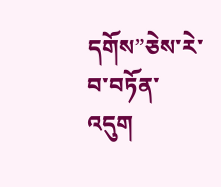དགོས”ཅེས་རེ་བ་བཏོན་འདུག